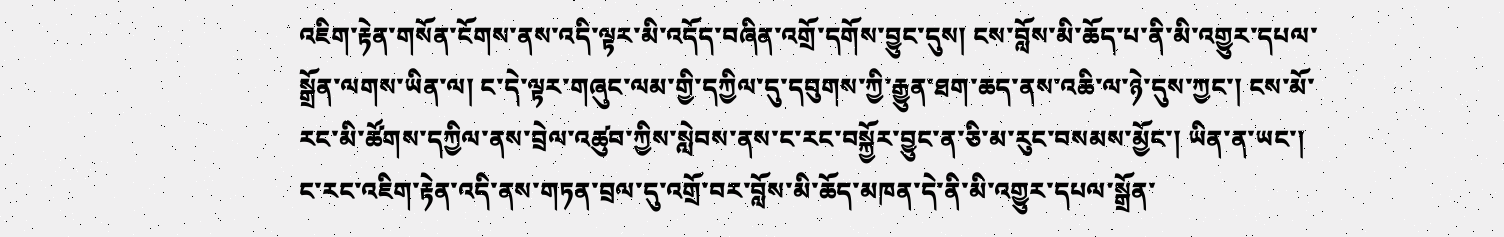འཇིག་རྟེན་གསོན་ངོགས་ནས་འདི་ལྟར་མི་འདོད་བཞིན་འགྲོ་དགོས་བྱུང་དུས། ངས་བློས་མི་ཆོད་པ་ནི་མི་འགྱུར་དཔལ་སྒྲོན་ལགས་ཡིན་ལ། ང་དེ་ལྟར་གཞུང་ལམ་གྱི་དཀྱིལ་དུ་དབུགས་ཀྱི་རྒྱུན་ཐག་ཆད་ནས་འཆི་ལ་ཉེ་དུས་ཀྱང་། ངས་མོ་རང་མི་ཚོགས་དཀྱིལ་ནས་བྲེལ་འཚུབ་ཀྱིས་སླེབས་ནས་ང་རང་བསྐྱོར་བྱུང་ན་ཅི་མ་རུང་བསམས་མྱོང་། ཡིན་ན་ཡང་། ང་རང་འཇིག་རྟེན་འདི་ནས་གཏན་བྲལ་དུ་འགྲོ་བར་བློས་མི་ཆོད་མཁན་དེ་ནི་མི་འགྱུར་དཔལ་སྒྲོན་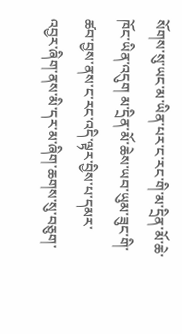སོགས་སུ་ཡང་མ་ཡིན་པར་ང་རང་གི་མ་དྲིན་མོ་ཆེ་ཁོང་ཡིན་འདུག མ་དྲིན་མོ་ཆེས་ཡབ་ཡུམ་ཟུང་གི་ཚབ་བྱས་ནས་ང་རང་འདི་ལྟར་བྱིས་པ་དམར་འབྱར་ཞིག་ནས་མི་དར་མ་ཞིག་ཆགས་སུ་བཅུག་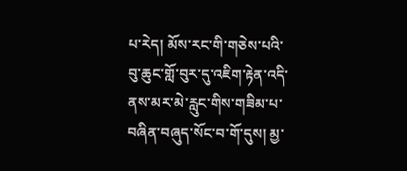པ་རེད། མོས་རང་གི་གཅེས་པའི་བུ་ཆུང་གློ་བུར་དུ་འཇིག་རྟེན་འདི་ནས་མར་མེ་རླུང་གིས་གཟིམ་པ་བཞིན་བཞུད་སོང་བ་གོ་དུས། མྱ་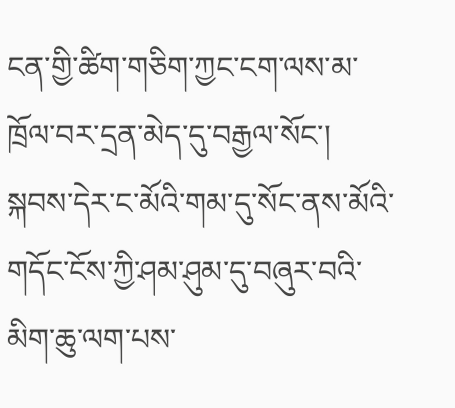ངན་གྱི་ཚིག་གཅིག་ཀྱང་ངག་ལས་མ་ཁྲོལ་བར་དྲན་མེད་དུ་བརྒྱལ་སོང་། སྐབས་དེར་ང་མོའི་གམ་དུ་སོང་ནས་མོའི་གདོང་ངོས་ཀྱི་ཤམ་ཤུམ་དུ་བཞུར་བའི་མིག་ཆུ་ལག་པས་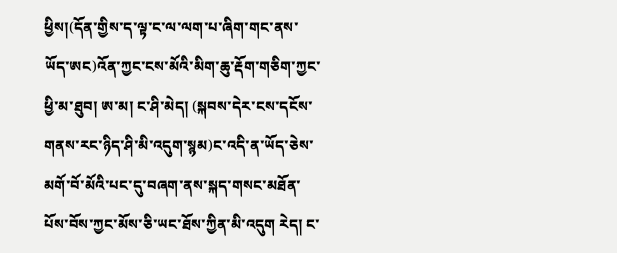ཕྱིས།(དོན་གྱིས་ད་ལྟ་ང་ལ་ལག་པ་ཞིག་གང་ནས་ཡོད་ཨང)འོན་ཀྱང་ངས་མོའི་མིག་ཆུ་རྡོག་གཅིག་ཀྱང་ཕྱི་མ་ཐུབ། ཨ་མ། ང་ཤི་མེད། (སྐབས་དེར་ངས་དངོས་གནས་རང་ཉིད་ཤི་མི་འདུག་སྙམ)ང་འདི་ན་ཡོད་ཅེས་མགོ་བོ་མོའི་པང་དུ་བཞག་ནས་སྐད་གསང་མཐོན་པོས་བོས་ཀྱང་མོས་ཅི་ཡང་ཐོས་ཀྱིན་མི་འདུག རེད། ང་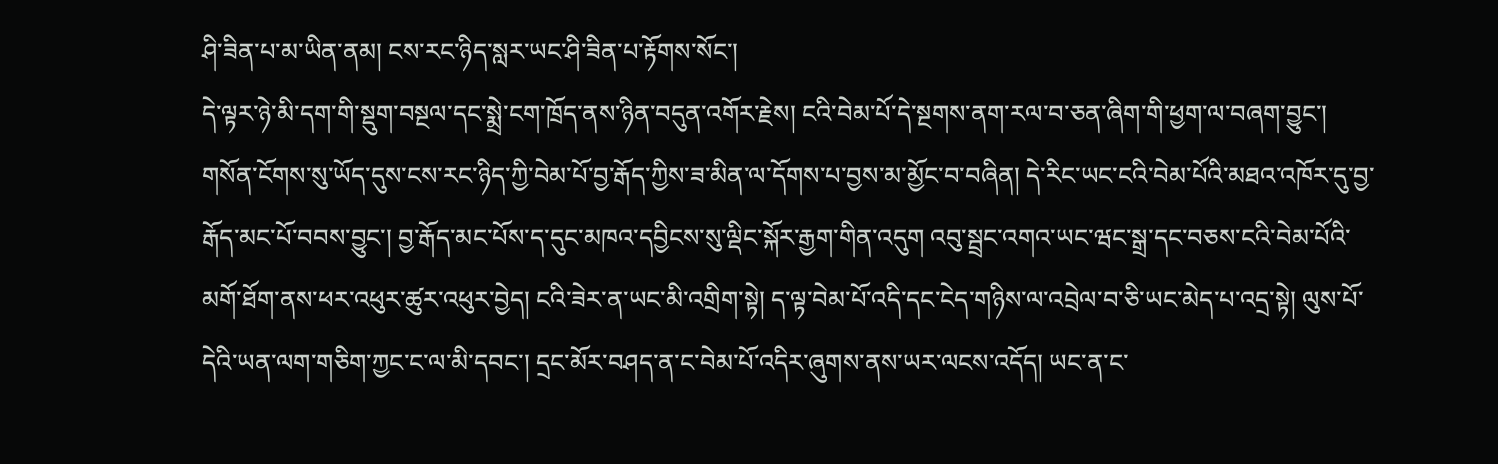ཤི་ཟིན་པ་མ་ཡིན་ནམ། ངས་རང་ཉིད་སླར་ཡང་ཤི་ཟིན་པ་རྟོགས་སོང་།
དེ་ལྟར་ཉེ་མི་དག་གི་སྡུག་བསྔལ་དང་སྨྲེ་ངག་ཁྲོད་ནས་ཉིན་བདུན་འགོར་རྗེས། ངའི་བེམ་པོ་དེ་སྔགས་ནག་རལ་བ་ཅན་ཞིག་གི་ཕྱག་ལ་བཞག་བྱུང་། གསོན་ངོགས་སུ་ཡོད་དུས་ངས་རང་ཉིད་ཀྱི་བེམ་པོ་བྱ་རྒོད་ཀྱིས་ཟ་མིན་ལ་དོགས་པ་བྱས་མ་མྱོང་བ་བཞིན། དེ་རིང་ཡང་ངའི་བེམ་པོའི་མཐའ་འཁོར་དུ་བྱ་རྒོད་མང་པོ་བབས་བྱུང་། བྱ་རྒོད་མང་པོས་ད་དུང་མཁའ་དབྱིངས་སུ་ལྡིང་སྐོར་རྒྱག་གིན་འདུག འབུ་སྦྲང་འགའ་ཡང་ཝང་སྒྲ་དང་བཅས་ངའི་བེམ་པོའི་མགོ་ཐོག་ནས་ཕར་འཕུར་ཚུར་འཕུར་བྱེད། ངའི་ཟེར་ན་ཡང་མི་འགྲིག་སྟེ། ད་ལྟ་བེམ་པོ་འདི་དང་ངེད་གཉིས་ལ་འབྲེལ་བ་ཅི་ཡང་མེད་པ་འདྲ་སྟེ། ལུས་པོ་དེའི་ཡན་ལག་གཅིག་ཀྱང་ང་ལ་མི་དབང་། དྲང་མོར་བཤད་ན་ང་བེམ་པོ་འདིར་ཞུགས་ནས་ཡར་ལངས་འདོད། ཡང་ན་ང་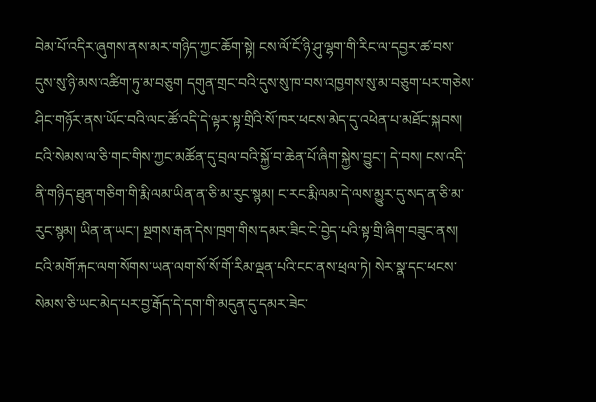བེམ་པོ་འདིར་ཞུགས་ནས་མར་གཉིད་ཀྱང་ཆོག་སྟེ། ངས་ལོ་ངོ་ཉི་ཤུ་ལྷག་གི་རིང་ལ་དབྱར་ཚ་བས་དུས་སུ་ཉི་མས་འཚིག་ཏུ་མ་བཅུག དགུན་གྲང་བའི་དུས་སུ་ཁ་བས་འཁྱགས་སུ་མ་བཅུག་པར་གཅེས་ཤིང་གཉོར་ནས་ཡོང་བའི་ལང་ཚོ་འདི་དེ་ལྟར་སྟ་གྲིའི་སོ་ཁར་ཕངས་མེད་དུ་འཕེན་པ་མཐོང་སྐབས། ངའི་སེམས་ལ་ཅི་གང་གིས་ཀྱང་མཚོན་དུ་བྲལ་བའི་སྐྱོ་བ་ཆེན་པོ་ཞིག་སྐྱེས་བྱུང་། དེ་བས། ངས་འདི་ནི་གཉིད་ཐུན་གཅིག་གི་རྨི་ལམ་ཡིན་ན་ཅི་མ་རུང་སྙམ། ང་རང་རྨི་ལམ་དེ་ལས་མྱུར་དུ་སད་ན་ཅི་མ་རུང་སྙམ། ཡིན་ན་ཡང་། སྔགས་རྒན་དེས་ཁྲག་གིས་དམར་ཟིང་ངེ་བྱེད་པའི་སྟ་གྲི་ཞིག་བཟུང་ནས། ངའི་མགོ་རྐང་ལག་སོགས་ཡན་ལག་སོ་སོ་གོ་རིམ་ལྡན་པའི་ངང་ནས་ཕྲལ་ཏེ། སེར་སྣ་དང་ཕངས་སེམས་ཅི་ཡང་མེད་པར་བྱ་རྒོད་དེ་དག་གི་མདུན་དུ་དམར་ཟེང་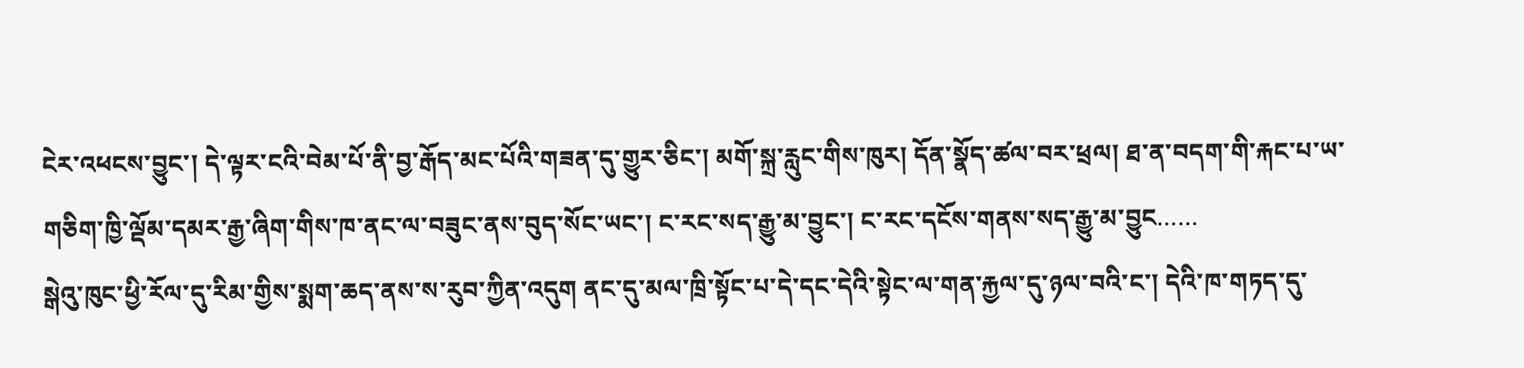ངེར་འཕངས་བྱུང་། དེ་ལྟར་ངའི་བེམ་པོ་ནི་བྱ་རྒོད་མང་པོའི་གཟན་དུ་གྱུར་ཅིང་། མགོ་སྐྲ་རླུང་གིས་ཁུར། དོན་སྣོད་ཚལ་བར་ཕྲལ། ཐ་ན་བདག་གི་རྐང་པ་ཡ་གཅིག་ཁྱི་ལྡོམ་དམར་རྒྱ་ཞིག་གིས་ཁ་ནང་ལ་བཟུང་ནས་བུད་སོང་ཡང་། ང་རང་སད་རྒྱུ་མ་བྱུང་། ང་རང་དངོས་གནས་སད་རྒྱུ་མ་བྱུང……
སྒེའུ་ཁུང་ཕྱི་རོལ་དུ་རིམ་གྱིས་སྨག་ཆད་ནས་ས་རུབ་ཀྱིན་འདུག ནང་དུ་མལ་ཁྲི་སྟོང་པ་དེ་དང་དེའི་སྟེང་ལ་གན་རྐྱལ་དུ་ཉལ་བའི་ང་། དེའི་ཁ་གཏད་དུ་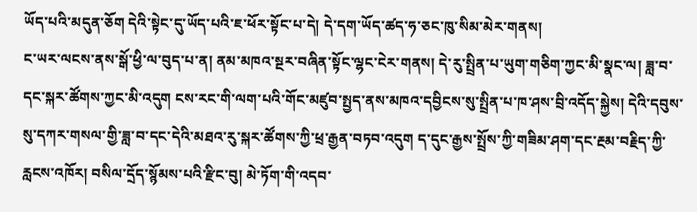ཡོད་པའི་མདུན་ཅོག དེའི་སྟེང་དུ་ཡོད་པའི་ཇ་ཕོར་སྟོང་པ་དེ། དེ་དག་ཡོད་ཚད་ཧ་ཅང་ཁུ་སིམ་མེར་གནས།
ང་ཡར་ལངས་ནས་སྒོ་ཕྱི་ལ་བུད་པ་ན། ནམ་མཁའ་སྔར་བཞིན་སྟོང་ལྷང་ངེར་གནས། དེ་རུ་སྤྲིན་པ་ཡུག་གཅིག་ཀྱང་མི་སྣང་ལ། ཟླ་བ་དང་སྐར་ཚོགས་ཀྱང་མི་འདུག ངས་རང་གི་ལག་པའི་གོང་མཛུབ་སྤྱད་ནས་མཁའ་དབྱིངས་སུ་སྤྲིན་པ་ཁ་ཤས་བྲི་འདོད་སྐྱེས། དེའི་དབུས་སུ་དཀར་གསལ་གྱི་ཟླ་བ་དང་དེའི་མཐའ་རུ་སྐར་ཚོགས་ཀྱི་ཕྲ་རྒྱན་བཏབ་འདུག ད་དུང་རྒྱས་སྤྲོས་ཀྱི་གཟིམ་ཤག་དང་རྔམ་བརྗིད་ཀྱི་རླངས་འཁོར། བསིལ་དྲོད་སྙོམས་པའི་རྫིང་བུ། མེ་ཏོག་གི་འདབ་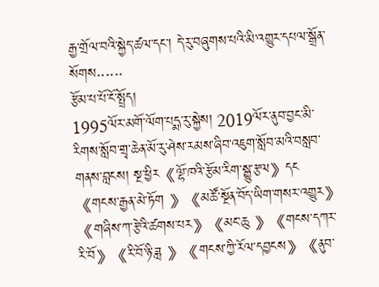རྒྱ་གྲོལ་བའི་སྐྱེད་ཚལ་དང་། དེ་རུ་བཞུགས་པའི་མི་འགྱུར་དཔལ་སྒྲོན་སོགས······
རྩོམ་པ་པོ་ངོ་སྤྲོད།
1995ལོར་མགོ་ལོག་པདྨ་རུ་སྐྱེས། 2019ལོར་ནུབ་བྱང་མི་རིགས་སློབ་གྲྭ་ཆེན་མོ་རུ་ཤེས་རམས་ཞིབ་འཇུག་སློབ་མའི་བསླབ་གནས་བླངས། སྔ་ཕྱིར《ལྷོ་ཁའི་རྩོམ་རིག་སྒྱུ་རྩལ》དང《གངས་རྒྱན་མེ་ཏོག 》《མཚོ་སྔོན་བོད་ཡིག་གསར་འགྱུར》 《གཞིས་ཀ་རྩེའི་ཚགས་པར》《མང་ཆུ 》《གངས་དཀར་རི་བོ》《རི་བོ་ཉི་ཟླ 》《གངས་ཀྱི་རོལ་དབྱངས》《ནུབ་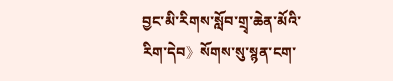བྱང་མི་རིགས་སློབ་གྲྭ་ཆེན་མོའི་རིག་དེབ》སོགས་སུ་སྙན་ངག་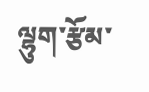ལྷུག་རྩོམ་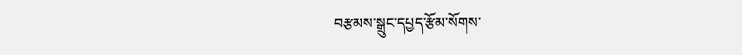བརྩམས་སྒྲུང་དཔྱད་རྩོམ་སོགས་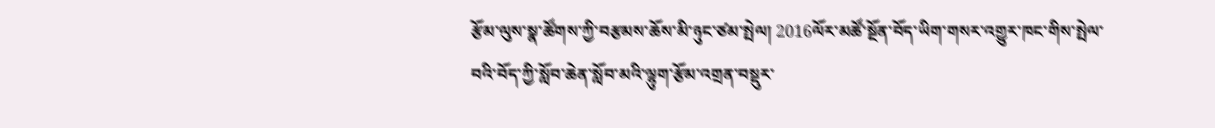རྩོམ་ལུས་སྣ་ཚོགས་ཀྱི་བརྩམས་ཆོས་མི་ཉུང་ཙམ་སྤེལ། 2016ལོར་མཚོ་སྔོན་བོད་ཡིག་གསར་འགྱུར་ཁང་གིས་སྤེལ་བའི་བོད་ཀྱི་སློབ་ཆེན་སློབ་མའི་ལྷུག་རྩོམ་འགྲན་བསྡུར་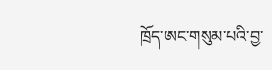ཁྲོད་ཨང་གསུམ་པའི་བྱ་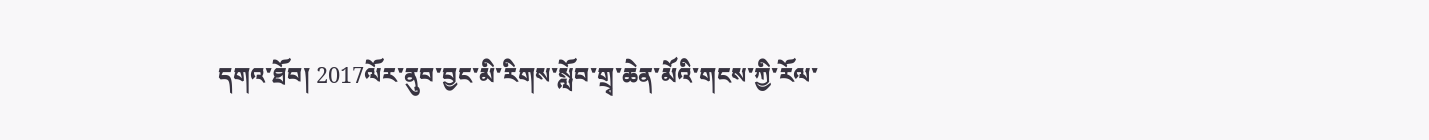དགའ་ཐོབ། 2017ལོར་ནུབ་བྱང་མི་རིགས་སློབ་གྲྭ་ཆེན་མོའི་གངས་ཀྱི་རོལ་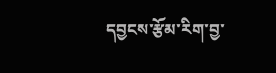དབྱངས་རྩོམ་རིག་བྱ་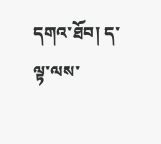དགའ་ཐོབ། ད་ལྟ་ལས་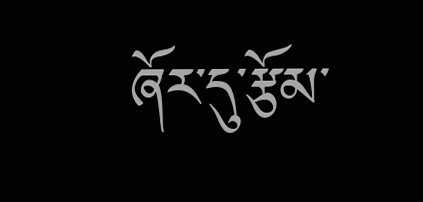ཞོར་དུ་རྩོམ་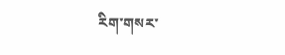རིག་གསར་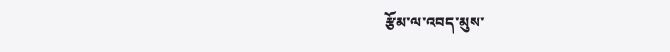རྩོམ་ལ་འབད་མུས་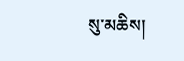སུ་མཆིས།